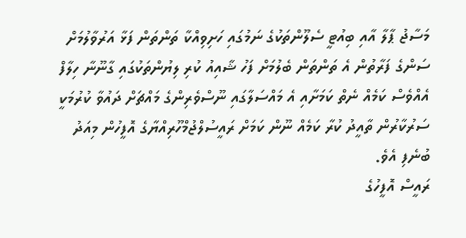މަސާޖު ޕާލާ އާއި ބިއުޓީ ސެލޫންތަކުގެ ނަމުގައި ހަށިވިއްކާ ތަންތަން ފަޅާ އަރުވާލުމަށް ސަންގެ ފަރާތުން އެ ތަންތަން ބެލުމަށް ފަހު ޝާއިއު ކުރި ލިޔުންތަކުގައި ގާނޫނާ ހިލާފް އެއްވެސް ކަމެއް ނެތް ކަމަށާއި އެ މައްސަލާގައި ނޫސްވެރިންގެ މައްޗަށް ދައުވާ ކުރުމަކީ ސަރުކާރުން ތާއީދު ކުރާ ކަމެއް ނޫން ކަމަށް ރައީސުލްޖުމްހޫރިއްޔާގެ އޮފީހުން މިއަދު ބުނެފި އެވެ.
ރައީސް އޮފީހުގެ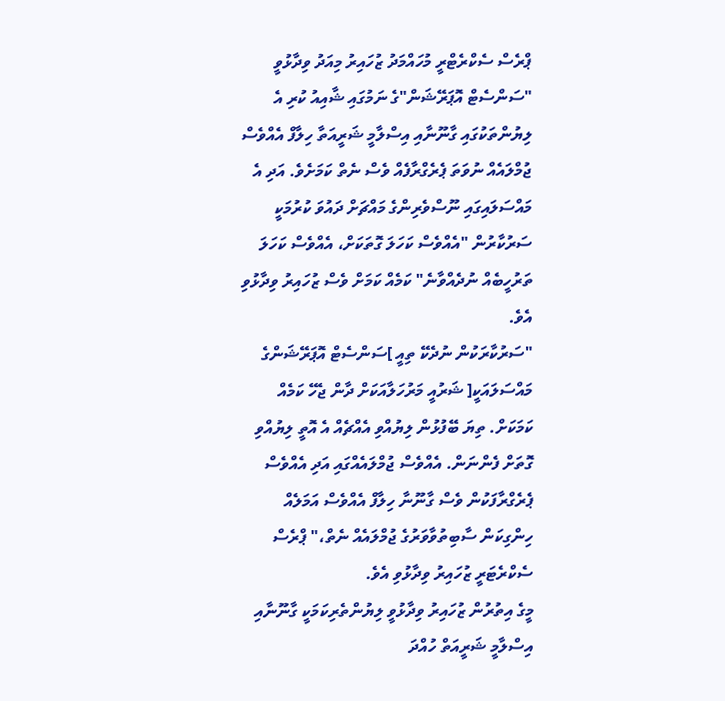ޕްރެސް ސެކްރެޓްރީ މުހައްމަދު ޒުހައިރު މިއަދު ވިދާޅުވީ "ސަންސެޓް އޮޕަރޭޝަން"ގެ ނަމުގައި ޝާއިއު ކުރި އެ ލިޔުންތަކުގައި ގާނޫނާއި އިސްލާމީ ޝަރީއަތާ ހިލާފް އެއްވެސް ޖުމްލައެއް ނުވަތަ ޕެރެގްރާފެއް ވެސް ނެތް ކަމަށެވެ. އަދި އެ މައްސަލައިގައި ނޫސްވެރިންގެ މައްޗަށް ދައުވަ ކުރުމަކީ ސަރުކާރުން "އެއްވެސް ކަހަލަ ގޮތަކަށް، އެއްވެސް ކަހަލަ ތަރުހީބެއް ނުދެއްވާނެ" ކަމެއް ކަމަށް ވެސް ޒުހައިރު ވިދާޅުވި އެވެ.
"ސަރުކާރަކުން ނުދެކޭ ތިއީ ]ސަންސެޓް އޮޕަރޭޝަންގެ މައްސަލައަކީ[ ޝަރުއީ މަރުހަލާއަކަށް ދާން ޖެހޭ ކަމެއް ކަމަކަށް. ތިޔަ ބޭފުޅުން ލިޔުއްވި އެއްޗެއް އެ އޮތީ ލިޔުއްވި ގޮތަށް ފެންނަން. އެއްވެސް ޖުމްލައެއްގައި އަދި އެއްވެސް ޕެރެގްރާފަކުން ވެސް ގާނޫނާ ހިލާފް އެއްވެސް އަމަލެއް ހިންގިކަން ސާބިތުވާވަރުގެ ޖުމްލައެއް ނެތް،" ޕްރެސް ސެކްރެޓަރީ ޒުހައިރު ވިދާޅުވި އެވެ.
މީގެ އިތުރުން ޒުހައިރު ވިދާޅުވީ ލިޔުންތެރިކަމަކީ ގާނޫނާއި އިސްލާމީ ޝަރީއަތް ހުއްދަ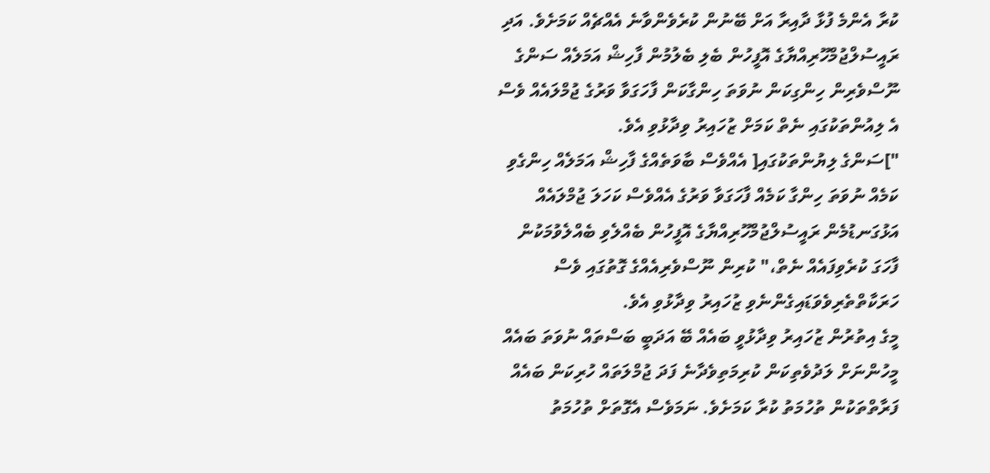ކުރާ އެންމެ ފުޅާ ދާއިރާ އަށް ބޭނުން ކުރެވެންވާނެ އެއްޗެއް ކަމަށެވެ. އަދި ރައީސުލްޖުމްހޫރިއްޔާގެ އޮފީހުން ބެލި ބެލުމުން ފާހިޝް އަމަލެއް ސަންގެ ނޫސްވެރިން ހިންގިކަން ނުވަތަ ހިންގާކަން ފާހަގަވާ ވަރުގެ ޖުމްލައެއް ވެސް އެ ލިއުންތަކުގައި ނެތް ކަމަށް ޒުހައިރު ވިދާޅުވި އެވެ.
"]ސަންގެ ލިޔުންތަކުގައި[ އެއްވެސް ބާވަތެއްގެ ފާހިޝް އަމަލެއް ހިންގެވި ކަމެއް ނުވަތަ ހިންގާ ކަމެއް ފާހަގަވާ ވަރުގެ އެއްވެސް ކަހަލަ ޖުމްލައެއް އަޅުގަނޑުމެން ރައީސުލްޖުމްހޫރިއްޔާގެ އޮފީހުން ބެއްލެވި ބެއްލެވުމަކުން ފާހަގަ ކުރެވިފައެއް ނެތް،" ކުރިން ނޫސްވެރިއެއްގެ ގޮތުގައި ވެސް ހަރަކާތްތެރިވެވަޑައިގެންނެވި ޒުހައިރު ވިދާޅުވި އެވެ.
މީގެ އިތުރުން ޒުހައިރު ވިދާޅުވީ ބައެއް ބޭ އަދަބީ ބަސްތައް ނުވަތަ ބައެއް މީހުންނަށް ލަދުވެތިކަން ކުރިމަތިވެދާނެ ފަދަ ޖުމްލަތައް ހުރިކަން ބައެއް ފަރާތްތަކުން ތުހުމަތު ކުރާ ކަމަށެވެ. ނަމަވެސް އެގޮތަށް ތުހުމަތު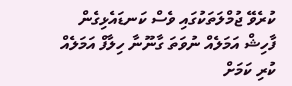ކުރެވޭ ޖުމްލަތަކުގައި ވެސް ކަނޑައެޅިގެން ފާހިޝް އަމަލެއް ނުވަތަ ގާނޫނާ ހިލާފް އަމަލެއް ކުރި ކަމަށް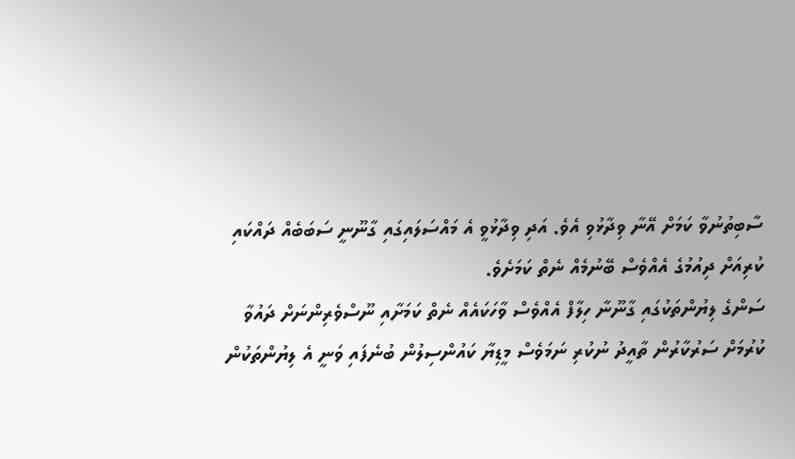ސާބިތުނުވާ ކަމަށް އޭނާ ވިދާޅުވި އެވެ. އަދި ވިދާޅުވީ އެ މައްސަލައިގައި ގާނޫނީ ސަބަބެއް ދައްކައި ކުރިއަށް ދިއުމުގެ އެއްވެސް ބޭނުމެއް ނެތް ކަމަށެވެ.
ސަންގެ ލިޔުންތަކުގައި ގާނޫނާ ހިލާފް އެއްވެސް ވާހަކައެއް ނެތް ކަމަށާއި ނޫސްވެރިންނަށް ދައުވާ ކުރުމަށް ސަރުކާރުން ތާއީދު ނުކުރި ނަމަވެސް މީޑިޔާ ކައުންސިލުން ބުނެފައި ވަނީ އެ ލިޔުންތަކުން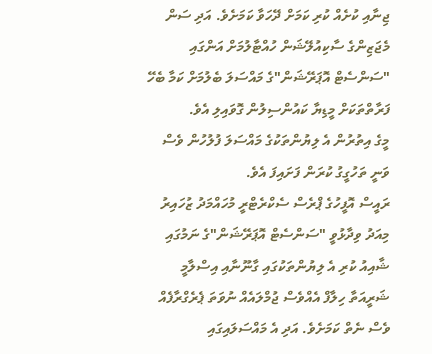ޖިނާއި ކުށެއް ކުރި ކަމަށް ދޭހަވާ ކަމަށެވެ. އަދި ސަން މެޖަޒިންގެ ސާކިއުލޭޝަން ހުއްޓާލުމަށް އަންގައި "ސަންސެޓް އޮޕަރޭޝަން"ގެ މައްސަލަ ބެލުމަށް ކަމާ ބެހޭ ފަރާތްތަކަށް މީޑިޔާ ކައުންސިލުން ގޮވައިލި އެވެ.
މީގެ އިތުރުން އެ ލިޔުންތަކުގެ މައްސަލަ ފުލުހުން ވެސް ވަނީ ތަހުގީގު ކުރަން ފަށައިފަ އެވެ.
ރައީސް އޮފީހުގެ ޕްރެސް ސެކްރެޓްރީ މުހައްމަދު ޒުހައިރު މިއަދު ވިދާޅުވީ "ސަންސެޓް އޮޕަރޭޝަން"ގެ ނަމުގައި ޝާއިއު ކުރި އެ ލިޔުންތަކުގައި ގާނޫނާއި އިސްލާމީ ޝަރީއަތާ ހިލާފް އެއްވެސް ޖުމްލައެއް ނުވަތަ ޕެރެގްރާފެއް ވެސް ނެތް ކަމަށެވެ. އަދި އެ މައްސަލައިގައި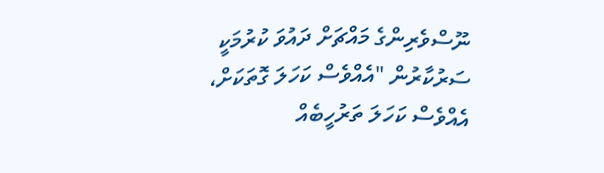ނޫސްވެރިންގެ މައްޗަށް ދައުވަ ކުރުމަކީ ސަރުކާރުން "އެއްވެސް ކަހަލަ ގޮތަކަށް، އެއްވެސް ކަހަލަ ތަރުހީބެއް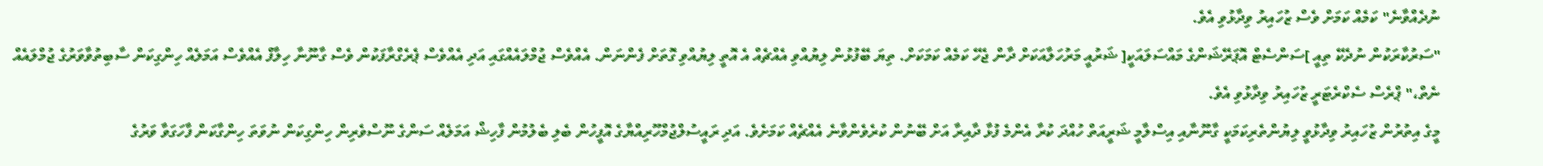ނުދެއްވާނެ" ކަމެއް ކަމަށް ވެސް ޒުހައިރު ވިދާޅުވި އެވެ.
"ސަރުކާރަކުން ނުދެކޭ ތިއީ ]ސަންސެޓް އޮޕަރޭޝަންގެ މައްސަލައަކީ[ ޝަރުއީ މަރުހަލާއަކަށް ދާން ޖެހޭ ކަމެއް ކަމަކަށް. ތިޔަ ބޭފުޅުން ލިޔުއްވި އެއްޗެއް އެ އޮތީ ލިޔުއްވި ގޮތަށް ފެންނަން. އެއްވެސް ޖުމްލައެއްގައި އަދި އެއްވެސް ޕެރެގްރާފަކުން ވެސް ގާނޫނާ ހިލާފް އެއްވެސް އަމަލެއް ހިންގިކަން ސާބިތުވާވަރުގެ ޖުމްލައެއް ނެތް،" ޕްރެސް ސެކްރެޓަރީ ޒުހައިރު ވިދާޅުވި އެވެ.
މީގެ އިތުރުން ޒުހައިރު ވިދާޅުވީ ލިޔުންތެރިކަމަކީ ގާނޫނާއި އިސްލާމީ ޝަރީއަތް ހުއްދަ ކުރާ އެންމެ ފުޅާ ދާއިރާ އަށް ބޭނުން ކުރެވެންވާނެ އެއްޗެއް ކަމަށެވެ. އަދި ރައީސުލްޖުމްހޫރިއްޔާގެ އޮފީހުން ބެލި ބެލުމުން ފާހިޝް އަމަލެއް ސަންގެ ނޫސްވެރިން ހިންގިކަން ނުވަތަ ހިންގާކަން ފާހަގަވާ ވަރުގެ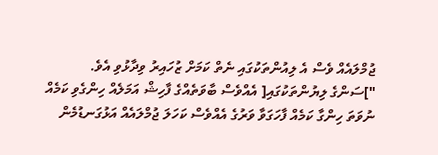ޖުމްލައެއް ވެސް އެ ލިއުންތަކުގައި ނެތް ކަމަށް ޒުހައިރު ވިދާޅުވި އެވެ.
"]ސަންގެ ލިޔުންތަކުގައި[ އެއްވެސް ބާވަތެއްގެ ފާހިޝް އަމަލެއް ހިންގެވި ކަމެއް ނުވަތަ ހިންގާ ކަމެއް ފާހަގަވާ ވަރުގެ އެއްވެސް ކަހަލަ ޖުމްލައެއް އަޅުގަނޑުމެން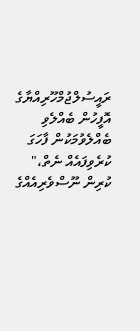ރައީސުލްޖުމްހޫރިއްޔާގެ އޮފީހުން ބެއްލެވި ބެއްލެވުމަކުން ފާހަގަ ކުރެވިފައެއް ނެތް،" ކުރިން ނޫސްވެރިއެއްގެ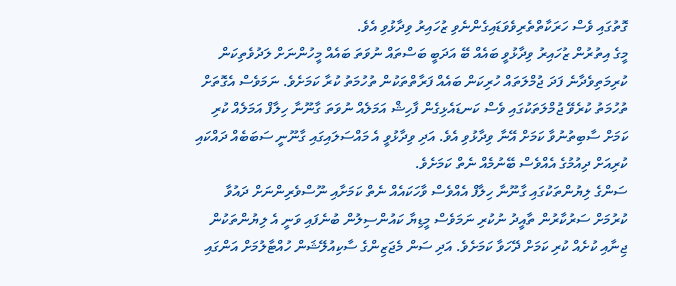ގޮތުގައި ވެސް ހަރަކާތްތެރިވެވަޑައިގެންނެވި ޒުހައިރު ވިދާޅުވި އެވެ.
މީގެ އިތުރުން ޒުހައިރު ވިދާޅުވީ ބައެއް ބޭ އަދަބީ ބަސްތައް ނުވަތަ ބައެއް މީހުންނަށް ލަދުވެތިކަން ކުރިމަތިވެދާނެ ފަދަ ޖުމްލަތައް ހުރިކަން ބައެއް ފަރާތްތަކުން ތުހުމަތު ކުރާ ކަމަށެވެ. ނަމަވެސް އެގޮތަށް ތުހުމަތު ކުރެވޭ ޖުމްލަތަކުގައި ވެސް ކަނޑައެޅިގެން ފާހިޝް އަމަލެއް ނުވަތަ ގާނޫނާ ހިލާފް އަމަލެއް ކުރި ކަމަށް ސާބިތުނުވާ ކަމަށް އޭނާ ވިދާޅުވި އެވެ. އަދި ވިދާޅުވީ އެ މައްސަލައިގައި ގާނޫނީ ސަބަބެއް ދައްކައި ކުރިއަށް ދިއުމުގެ އެއްވެސް ބޭނުމެއް ނެތް ކަމަށެވެ.
ސަންގެ ލިޔުންތަކުގައި ގާނޫނާ ހިލާފް އެއްވެސް ވާހަކައެއް ނެތް ކަމަށާއި ނޫސްވެރިންނަށް ދައުވާ ކުރުމަށް ސަރުކާރުން ތާއީދު ނުކުރި ނަމަވެސް މީޑިޔާ ކައުންސިލުން ބުނެފައި ވަނީ އެ ލިޔުންތަކުން ޖިނާއި ކުށެއް ކުރި ކަމަށް ދޭހަވާ ކަމަށެވެ. އަދި ސަން މެޖަޒިންގެ ސާކިއުލޭޝަން ހުއްޓާލުމަށް އަންގައި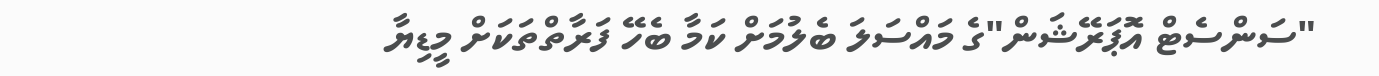"ސަންސެޓް އޮޕަރޭޝަން"ގެ މައްސަލަ ބެލުމަށް ކަމާ ބެހޭ ފަރާތްތަކަށް މީޑިޔާ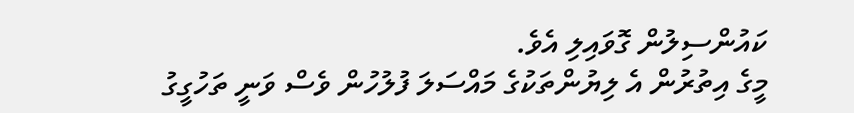ކައުންސިލުން ގޮވައިލި އެވެ.
މީގެ އިތުރުން އެ ލިޔުންތަކުގެ މައްސަލަ ފުލުހުން ވެސް ވަނީ ތަހުގީގު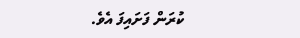ކުރަން ފަށައިފަ އެވެ.